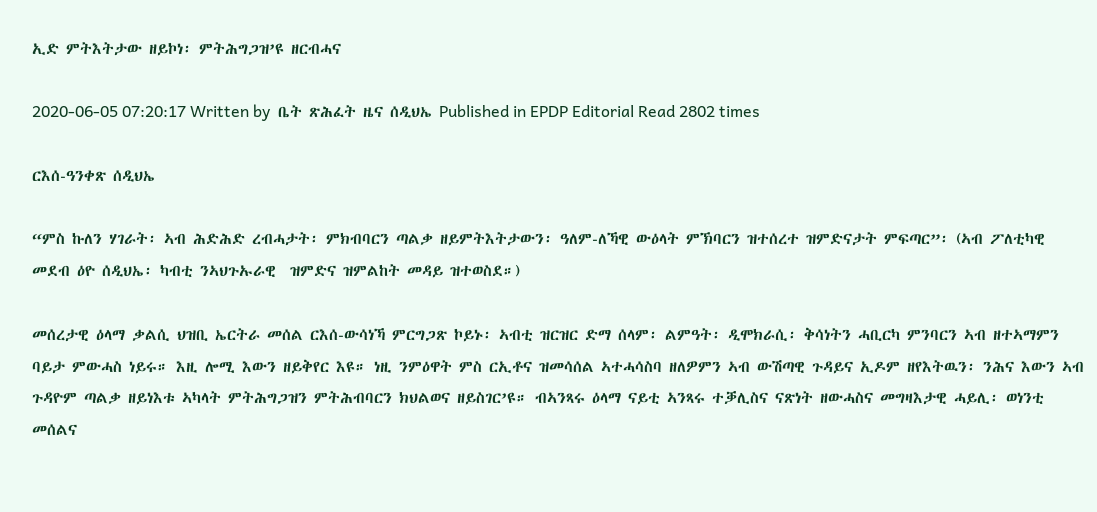ኢድ ምትእትታው ዘይኮነ፡ ምትሕግጋዝ’ዩ ዘርብሓና

2020-06-05 07:20:17 Written by  ቤት ጽሕፈት ዜና ሰዲህኤ Published in EPDP Editorial Read 2802 times

ርእሰ-ዓንቀጽ ሰዲህኤ

“ምስ ኩለን ሃገራት፡ ኣብ ሕድሕድ ረብሓታት፡ ምክብባርን ጣልቃ ዘይምትእትታውን፡ ዓለም-ለኻዊ ውዕላት ምኽባርን ዝተሰረተ ዝምድናታት ምፍጣር”፡ (ኣብ ፖለቲካዊ መደብ ዕዮ ሰዲህኤ፡ ካብቲ ንኣህጉኡራዊ  ዝምድና ዝምልከት መዳይ ዝተወስደ።)

መሰረታዊ ዕላማ ቃልሲ ህዝቢ ኤርትራ መሰል ርእሰ-ውሳነኻ ምርግጋጽ ኮይኑ፡ ኣብቲ ዝርዝር ድማ ሰላም፡ ልምዓት፡ ዲሞክራሲ፡ ቅሳነትን ሓቢርካ ምንባርን ኣብ ዘተኣማምን ባይታ ምውሓስ ነይሩ። እዚ ሎሚ እውን ዘይቅየር እዩ። ነዚ ንምዕዋት ምስ ርኢቶና ዝመሳሰል ኣተሓሳስባ ዘለዎምን ኣብ ውሽጣዊ ጉዳይና ኢዶም ዘየእትዉን፡ ንሕና እውን ኣብ ጉዳዮም ጣልቃ ዘይነእቱ ኣካላት ምትሕግጋዝን ምትሕብባርን ክህልወና ዘይስገር’ዩ። ብኣንጻሩ ዕላማ ናይቲ ኣንጻሩ ተቓሊስና ናጽነት ዘውሓስና መግዛእታዊ ሓይሊ፡ ወነንቲ መሰልና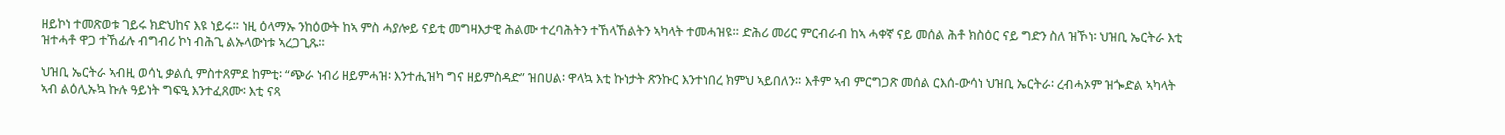ዘይኮነ ተመጽወቱ ገይሩ ክድህከና እዩ ነይሩ። ነዚ ዕላማኡ ንከዕውት ከኣ ምስ ሓያሎይ ናይቲ መግዛእታዊ ሕልሙ ተረባሕትን ተኸላኸልትን ኣካላት ተመሓዝዩ። ድሕሪ መሪር ምርብራብ ከኣ ሓቀኛ ናይ መሰል ሕቶ ክስዕር ናይ ግድን ስለ ዝኾነ፡ ህዝቢ ኤርትራ እቲ ዝተሓቶ ዋጋ ተኸፊሉ ብግብሪ ኮነ ብሕጊ ልኡላውነቱ ኣረጋጊጹ።

ህዝቢ ኤርትራ ኣብዚ ወሳኒ ቃልሲ ምስተጸምደ ከምቲ፡ “ጭራ ነብሪ ዘይምሓዝ፡ እንተሒዝካ ግና ዘይምስዳድ” ዝበሀል፡ ዋላኳ እቲ ኩነታት ጽንኩር እንተነበረ ክምህ ኣይበለን። እቶም ኣብ ምርግጋጽ መሰል ርእሰ-ውሳነ ህዝቢ ኤርትራ፡ ረብሓኦም ዝጐድል ኣካላት ኣብ ልዕሊኡኳ ኩሉ ዓይነት ግፍዒ እንተፈጸሙ፡ እቲ ናጻ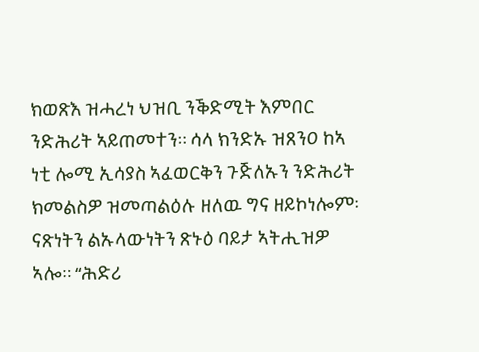ክወጽእ ዝሓረነ ህዝቢ ንቕድሚት እምበር ንድሕሪት ኣይጠመተን። ሳላ ክንድኡ ዝጸንዐ ከኣ ነቲ ሎሚ ኢሳያስ ኣፈወርቅን ጉጅለኡን ንድሕሪት ክመልስዎ ዝመጣልዕሉ ዘለዉ ግና ዘይኮነሎም፡ ናጽነትን ልኡላውነትን ጽኑዕ ባይታ ኣትሒዝዎ ኣሎ። “ሕድሪ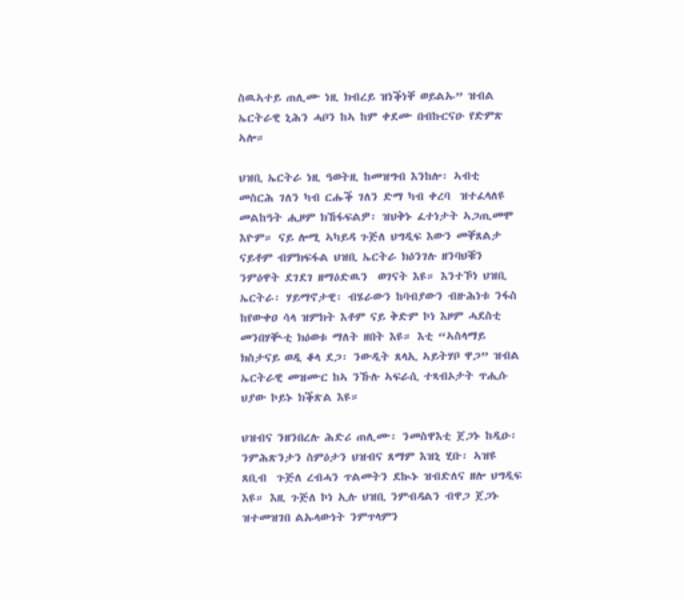ስዉኣተይ ጠሊሙ ነዚ ክብረይ ዝነቕነቐ ወይልኡ” ዝብል ኤርትራዊ ኒሕን ሓቦን ከኣ ከም ቀደሙ በብኩርናዑ የድምጽ ኣሎ።

ህዝቢ ኤርትራ ነዚ ዓወትዚ ከመዝግብ እንከሎ፡ ኣብቲ መስርሕ ገለን ካብ ርሑቕ ገለን ድማ ካብ ቀረባ  ዝተፈላለዩ መልከዓት ሒዞም ክኸፋፍልዎ፡ ዝህቅኑ ፈተነታት ኣጋጢመሞ እዮም። ናይ ሎሚ ኣካይዳ ጉጅለ ህግዲፍ እውን መቐጸልታ ናይቶም ብምክፍፋል ህዝቢ ኤርትራ ክዕንገሉ ዘንባህቑን ንምዕዋት ደገደገ ዘማዕድዉን  ወገናት እዩ። እንተኾነ ህዝቢ ኤርትራ፡ ሃይማኖታዊ፡ ብሄራውን ከባብያውን ብዙሕነቱ ንፋስ ከየውቀዐ ሳላ ዝምክት እቶም ናይ ቅድም ኮነ እዞም ሓደስቲ መንበሃቚቲ ክዕወቱ ማለት ዘበት እዩ። እቲ “ኣስላማይ ክስታናይ ወዲ ቆላ ደጋ፡ ንውዲት ጸላኢ ኣይትሃቦ ዋጋ” ዝብል ኤርትራዊ መዝሙር ከኣ ንኹሉ ኣፍራሲ ተጻብኦታት ጥሒሱ ህያው ኮይኑ ክቕጽል እዩ።

ህዝብና ንዘንበረሉ ሕድሪ ጠሊሙ፡ ንመስዋእቲ ጀጋኑ ከዲዑ፡ ንምሕጽንታን ስምዕታን ህዝብና ጸማም እዝኒ ሂቡ፡ ኣዝዩ ጸቢብ  ጉጅለ ረብሓን ጥልመትን ደኲኑ ዝብድለና ዘሎ ህግዲፍ እዩ። እዚ ጉጅለ ኮነ ኢሉ ህዝቢ ንምብዳልን ብዋጋ ጀጋኑ ዝተመዝገበ ልኡላውነት ንምጥላምን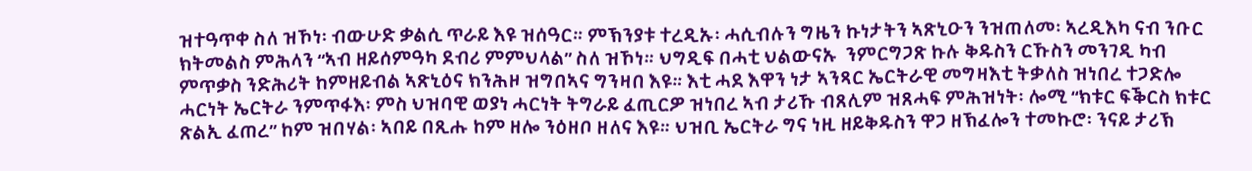ዝተዓጥቀ ስለ ዝኾነ፡ ብውሁድ ቃልሲ ጥራይ እዩ ዝሰዓር። ምኽንያቱ ተረዲኡ፡ ሓሲብሉን ግዜን ኩነታትን ኣጽኒዑን ንዝጠለመ፡ ኣረዲእካ ናብ ንቡር ክትመልስ ምሕላን “ኣብ ዘይሰምዓካ ደብሪ ምምህላል” ስለ ዝኾነ። ህግዲፍ በሓቲ ህልውናኡ  ንምርግጋጽ ኩሉ ቅዱስን ርኹስን መንገዲ ካብ ምጥቃስ ንድሕሪት ከምዘይብል ኣጽኒዕና ክንሕዞ ዝግበኣና ግንዛበ እዩ። እቲ ሓደ እዋን ነታ ኣንጻር ኤርትራዊ መግዛእቲ ትቃለስ ዝነበረ ተጋድሎ ሓርነት ኤርትራ ንምጥፋእ፡ ምስ ህዝባዊ ወያነ ሓርነት ትግራይ ፈጢርዎ ዝነበረ ኣብ ታሪኹ ብጸሊም ዝጸሓፍ ምሕዝነት፡ ሎሚ “ክቱር ፍቕርስ ክቱር ጽልኢ ፈጠረ” ከም ዝበሃል፡ ኣበይ በጺሑ ከም ዘሎ ንዕዘቦ ዘለና እዩ። ህዝቢ ኤርትራ ግና ነዚ ዘይቅዱስን ዋጋ ዘኽፈሎን ተመኩሮ፡ ንናይ ታሪኽ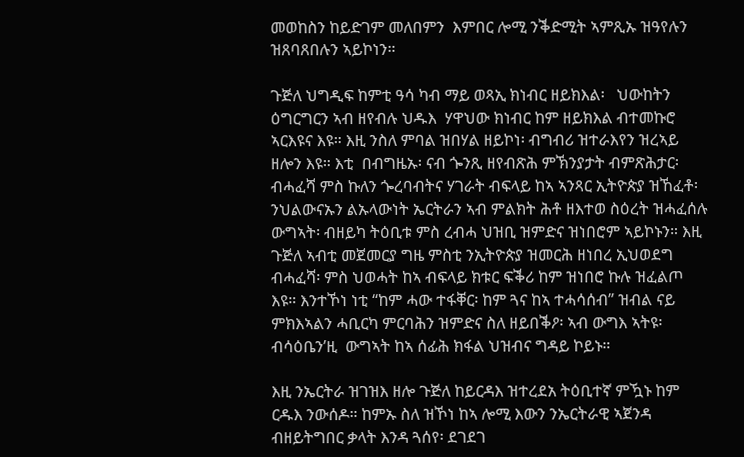መወከስን ከይድገም መለበምን  እምበር ሎሚ ንቕድሚት ኣምጺኡ ዝዓየሉን ዝጸባጸበሉን ኣይኮነን።

ጉጅለ ህግዲፍ ከምቲ ዓሳ ካብ ማይ ወጻኢ ክነብር ዘይክእል፡   ህውከትን ዕግርግርን ኣብ ዘየብሉ ህዱእ  ሃዋህው ክነብር ከም ዘይክእል ብተመኩሮ ኣርእዩና እዩ። እዚ ንስለ ምባል ዝበሃል ዘይኮነ፡ ብግብሪ ዝተራእየን ዝረኣይ ዘሎን እዩ። እቲ  በብግዜኡ፡ ናብ ጐንጺ ዘየብጽሕ ምኽንያታት ብምጽሕታር፡ ብሓፈሻ ምስ ኩለን ጐረባብትና ሃገራት ብፍላይ ከኣ ኣንጻር ኢትዮጵያ ዝኸፈቶ፡ ንህልውናኡን ልኡላውነት ኤርትራን ኣብ ምልክት ሕቶ ዘእተወ ስዕረት ዝሓፈሰሉ ውግኣት፡ ብዘይካ ትዕቢቱ ምስ ረብሓ ህዝቢ ዝምድና ዝነበሮም ኣይኮኑን። እዚ ጉጅለ ኣብቲ መጀመርያ ግዜ ምስቲ ንኢትዮጵያ ዝመርሕ ዘነበረ ኢህወደግ ብሓፈሻ፡ ምስ ህወሓት ከኣ ብፍላይ ክቱር ፍቕሪ ከም ዝነበሮ ኩሉ ዝፈልጦ እዩ። እንተኾነ ነቲ “ከም ሓው ተፋቐር፡ ከም ጓና ከኣ ተሓሳሰብ” ዝብል ናይ ምክእኣልን ሓቢርካ ምርባሕን ዝምድና ስለ ዘይበቕዖ፡ ኣብ ውግእ ኣትዩ፡ ብሳዕቤን’ዚ  ውግኣት ከኣ ሰፊሕ ክፋል ህዝብና ግዳይ ኮይኑ።

እዚ ንኤርትራ ዝገዝእ ዘሎ ጉጅለ ከይርዳእ ዝተረደአ ትዕቢተኛ ምዃኑ ከም ርዱእ ንውሰዶ። ከምኡ ስለ ዝኾነ ከኣ ሎሚ እውን ንኤርትራዊ ኣጀንዳ ብዘይትግበር ቃላት እንዳ ጓሰየ፡ ደገደገ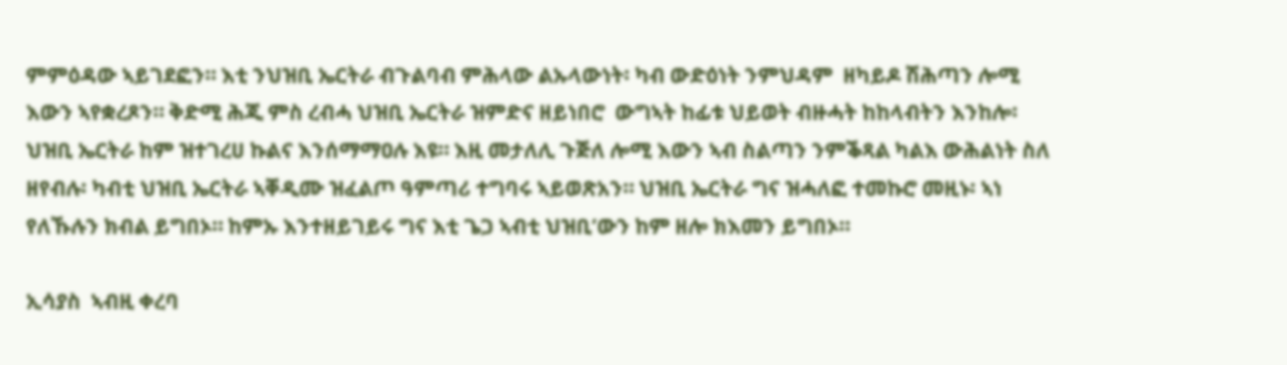ምምዕዳው ኣይገደፎን። እቲ ንህዝቢ ኤርትራ ብጉልባብ ምሕላው ልኡላውነት፡ ካብ ውድዕነት ንምህዳም  ዘካይዶ ሽሕጣን ሎሚ እውን ኣየቋረጾን። ቅድሚ ሕጂ ምስ ረብሓ ህዝቢ ኤርትራ ዝምድና ዘይነበሮ  ውግኣት ከፊቱ ህይወት ብዙሓት ከከላብትን እንከሎ፡ ህዝቢ ኤርትራ ከም ዝተገረሀ ኩልና እንሰማማዐሉ እዩ። እዚ መታለሊ ጉጅለ ሎሚ እውን ኣብ ስልጣን ንምቕጻል ካልእ ውሕልነት ስለ ዘየብሉ፡ ካብቲ ህዝቢ ኤርትራ ኣቐዲሙ ዝፈልጦ ዓምጣሪ ተግባሩ ኣይወጽአን። ህዝቢ ኤርትራ ግና ዝሓለፎ ተመኩሮ መዚኑ፡ ኣነ የለኹሉን ክብል ይግበኦ። ከምኡ እንተዘይገይሩ ግና እቲ ጌጋ ኣብቲ ህዝቢ’ውን ከም ዘሎ ክእመን ይግበኦ።

ኢሳያስ  ኣብዚ ቀረባ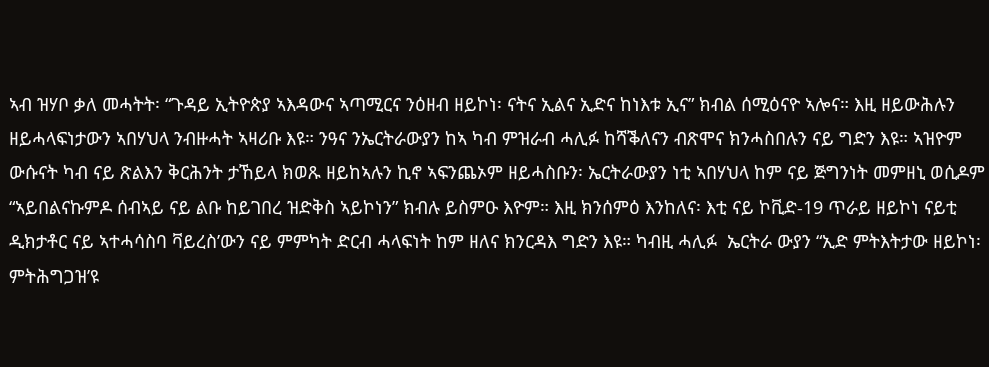ኣብ ዝሃቦ ቃለ መሓትት፡ “ጉዳይ ኢትዮጵያ ኣእዳውና ኣጣሚርና ንዕዘብ ዘይኮነ፡ ናትና ኢልና ኢድና ከነእቱ ኢና” ክብል ሰሚዕናዮ ኣሎና። እዚ ዘይውሕሉን ዘይሓላፍነታውን ኣበሃህላ ንብዙሓት ኣዛሪቡ እዩ። ንዓና ንኤርትራውያን ከኣ ካብ ምዝራብ ሓሊፉ ከሻቕለናን ብጽሞና ክንሓስበሉን ናይ ግድን እዩ። ኣዝዮም ውሱናት ካብ ናይ ጽልእን ቅርሕንት ታኸይላ ክወጹ ዘይከኣሉን ኪኖ ኣፍንጨኦም ዘይሓስቡን፡ ኤርትራውያን ነቲ ኣበሃህላ ከም ናይ ጅግንነት መምዘኒ ወሲዶም “ኣይበልናኩምዶ ሰብኣይ ናይ ልቡ ከይገበረ ዝድቅስ ኣይኮነን” ክብሉ ይስምዑ እዮም። እዚ ክንሰምዕ እንከለና፡ እቲ ናይ ኮቪድ-19 ጥራይ ዘይኮነ ናይቲ ዲክታቶር ናይ ኣተሓሳስባ ቫይረስ’ውን ናይ ምምካት ድርብ ሓላፍነት ከም ዘለና ክንርዳእ ግድን እዩ። ካብዚ ሓሊፉ  ኤርትራ ውያን “ኢድ ምትእትታው ዘይኮነ፡ ምትሕግጋዝ’ዩ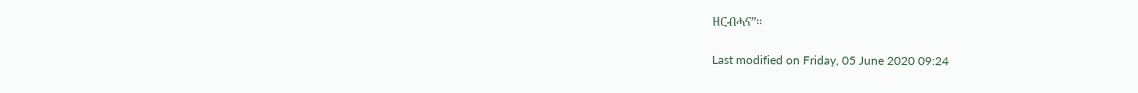ዘርብሓና”።

Last modified on Friday, 05 June 2020 09:24